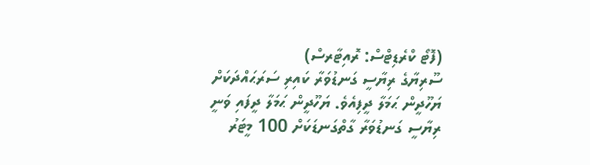(ފޮޓޯ ކްރެޑިޓްސް: ރޮއިޓާރސް)
ސޫރިޔާގެ ރިޔާސީ ގަނޑުވަރާ ކައިރި ސަރަޙައްދަކަށް ޔަހޫދީން ޙަމަލާ ދީފިއެވެ. ޔަހޫދީން ޙަމަލާ ދީފައި ވަނީ ރިޔާސީ ގަނޑުވަރާ ގާތްގަނޑަކަށް 100 މީޓަރު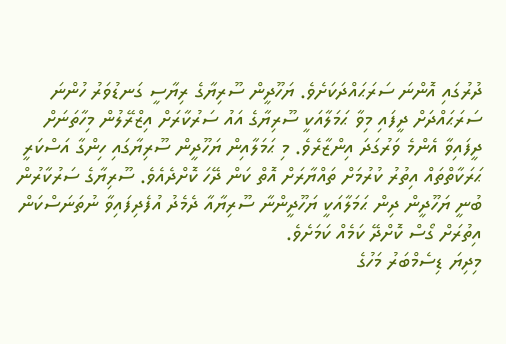ދުރުގައި އޮންނަ ސަރަޙައްދަކަށެވެ. ޔަހޫދީން ސޫރިޔާގެ ރިޔާސީ ގަނޑުވަރު ހުންނަ ސަރަޙައްދަށް ދީފައި މިވާ ޙަމަލާއަކީ ސޫރިޔާގެ އައު ސަރުކާރަށް އިޒްރޭލުން މިހާތަނަށް ދީފައިވާ އެންމެ ވަރުގަދަ އިންޒާރެވެ. މި ޙަމަލާއިން ޔަހޫދީން ސޫރިޔާގައި ހިންގާ އަސްކަރީ ޙަރަކާތްތައް އިތުރު ކުރުމަށް ތައްޔާރަށް އޮތް ކަން ދޭހަ ކޮށްދެއެވެ. ސޫރިޔާގެ ސަރުކާރުން ބުނީ ޔަހޫދީން ދިން ޙަމަލާއަކީ ޔަހޫދީންނާ ސޫރިޔާއާ ދެމެދު އުފެދިފައިވާ ނުތަނަސްކަން އިތުރަށް ގޯސް ކޮށްދޭ ކަމެއް ކަމަށެވެ.
މިދިޔަ ޑިސެމްބަރު މަހުގެ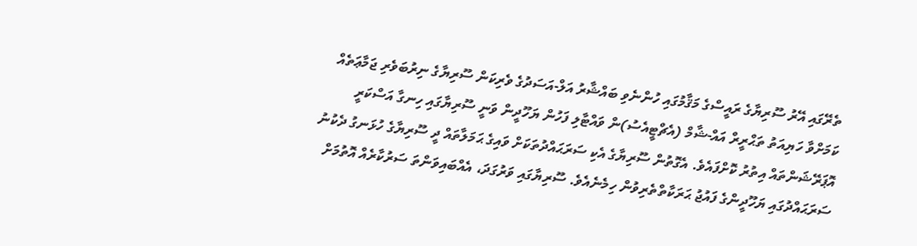ތެރޭގައި އޭރު ސޫރިޔާގެ ރައީސްގެ މަޤާމުގައި ހުންނެވި ބައްޝާރު އަލް-އަސަދުގެ ވެރިކަން ސޫރިޔާގެ ނިރުބަވެރި ޖަމާޢަތެއް ކަމަށްވާ ހަޔިއަތު ތަޙްރީރް އައް-ޝާމް (އެޗްޓީއެސު)ން ވައްޓާލި ފަހުން ޔަހޫދީން ވަނީ ސޫރިޔާގައި ހިނގާ އަސްކަރީ އޮޕަރޭޝަންތައް އިތުރު ކޮށްފައެވެ. އެގޮތުން ސޫރިޔާގެ އެކި ސަރަޙައްދުތަކަށް ވައިގެ ޙަމަލާތައް ދީ ސޫރިޔާގެ ހުޅަނގު ދެކުނު ސަރަޙައްދުގައި ޔަހޫދީންގެ ފައުޖު ޙަރަކާތްތެރިވުން ހިމެނެއެވެ. ސޫރިޔާގައި ވަރުގަދަ، އެއްބައިވަންތަ ސަރުކާރެއް އޮތުމަށް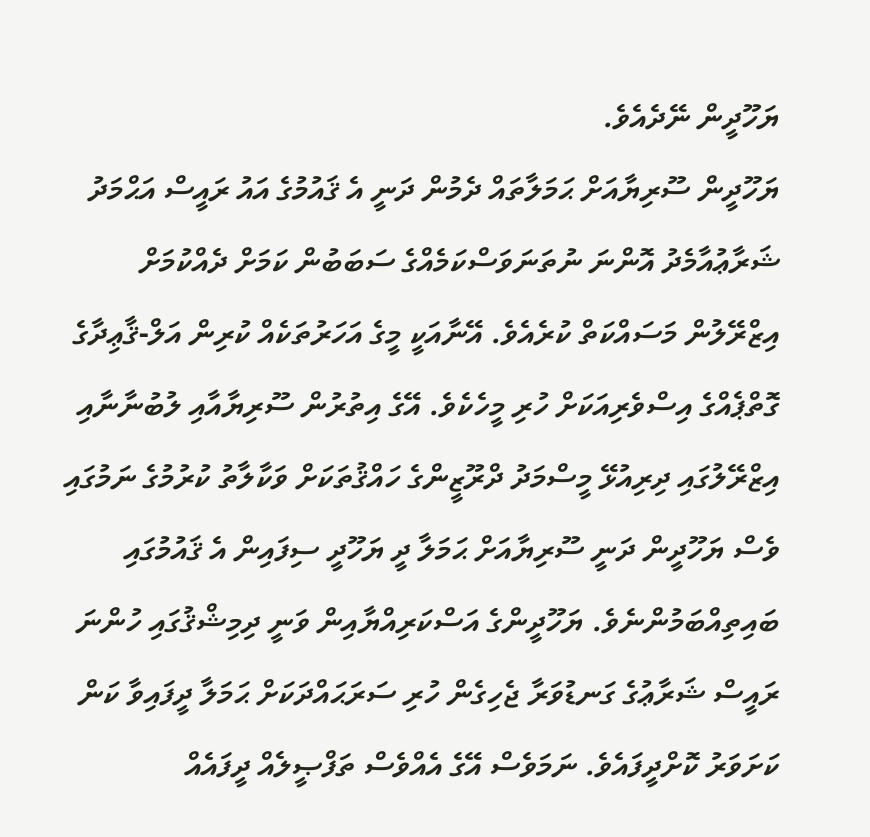ޔަހޫދީން ނޭދެއެވެ.
ޔަހޫދީން ސޫރިޔާއަށް ޙަމަލާތައް ދެމުން ދަނީ އެ ޤައުމުގެ އައު ރައީސް އަޙްމަދު ޝަރާޢުއާމެދު އޮންނަ ނުތަނަވަސްކަމެއްގެ ސަބަބުން ކަމަށް ދެއްކުމަށް އިޒްރޭލުން މަސައްކަތް ކުރެއެވެ. އޭނާއަކީ މީގެ އަހަރުތަކެއް ކުރިން އަލް-ޤާޢިދާގެ ގޮތްޕެއްގެ އިސްވެރިއަކަށް ހުރި މީހެކެވެ. އޭގެ އިތުރުން ސޫރިޔާއާއި ލުބުނާނާއި އިޒްރޭލުގައި ދިރިއުޅޭ މީސްމަދު ދްރޫޒީންގެ ހައްޤުތަކަށް ވަކާލާތު ކުރުމުގެ ނަމުގައި ވެސް ޔަހޫދީން ދަނީ ސޫރިޔާއަށް ޙަމަލާ ދީ ޔަހޫދީ ސިފައިން އެ ޤައުމުގައި ބައިތިއްބަމުންނެވެ. ޔަހޫދީންގެ އަސްކަރިއްޔާއިން ވަނީ ދިމިޝްޤުގައި ހުންނަ ރައީސް ޝަރާޢުގެ ގަނޑުވަރާ ޖެހިގެން ހުރި ސަރަޙައްދަކަށް ޙަމަލާ ދީފައިވާ ކަން ކަށަވަރު ކޮށްދީފައެވެ. ނަމަވެސް އޭގެ އެއްވެސް ތަފްޞީލެއް ދީފައެއް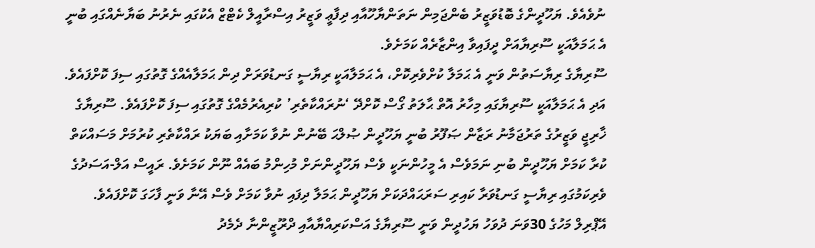ނުވެއެވެ. ޔަހޫދީންގެ ބޮޑުވަޒީރު ބެންޖަމިން ނަތަންޔާހޫއާއި ދިފާޢީ ވަޒީރު އިސްރާއީލް ކެޓްޒް އެކުގައި ނެރުނު ބަޔާނެއްގައި ބުނީ އެ ޙަމަލާއަކީ ސޫރިޔާއަށް ދީފައިވާ އިންޒާރެއް ކަމަށެވެ.
ސޫރިޔާގެ ރިޔާސަތުން ވަނީ އެ ޙަމަލާ ކުށްވެރިކޮށް، އެ ޙަމަލާއަކީ ރިޔާސީ ގަނޑުވަރަށް ދިން ޙަމަލާއެއްގެ ގޮތުގައި ސިފަ ކޮށްފައެވެ. އަދި އެ ޙަމަލާއަކީ ސޫރިޔާގައި މިހާރު އޮތް ޙާލަތު ގޯސް ކޮށްދޭ ‘ނުރައްކާތެރި’ ކުރިއެރުމެއްގެ ގޮތުގައި ސިފަ ކޮށްފައެވެ. ސޫރިޔާގެ ޚާރިޖީ ވަޒީރުގެ ތަރުޖަމާނު ރަޒާން ޞަފޫރު ބުނީ ޔަހޫދީން ޞުލްޙަ ބޭނުން ނުވާ ކަމަށާއި ބަޔަކު ރައްކާތެރި ކުރުމަށް މަސައްކަތް ކުރާ ކަމަށް ޔަހޫދީން ބުނި ނަމަވެސް އެ މީހުންނަކީ ވެސް ޔަހޫދީންނަށް މުހިންމު ބައެއް ނޫން ކަމަށެވެ. ރައީސް އަލް-އަސަދުގެ ވެރިކަމުގައި ރިޔާސީ ގަނޑުވަރާ ކައިރި ސަރަޙައްދަކަށް ޔަހޫދީން ޙަމަލާ ދިފައި ނުވާ ކަމަށް ވެސް އޭނާ ވަނީ ފާހަގަ ކޮށްފައެވެ.
އޭޕްރިލް މަހުގެ 30ވަނަ ދުވަހު ޔަހުދީން ވަނީ ސޫރިޔާގެ އަސްކަރިއްޔާއާއި ދްރޫޒީންނާ ދެމެދު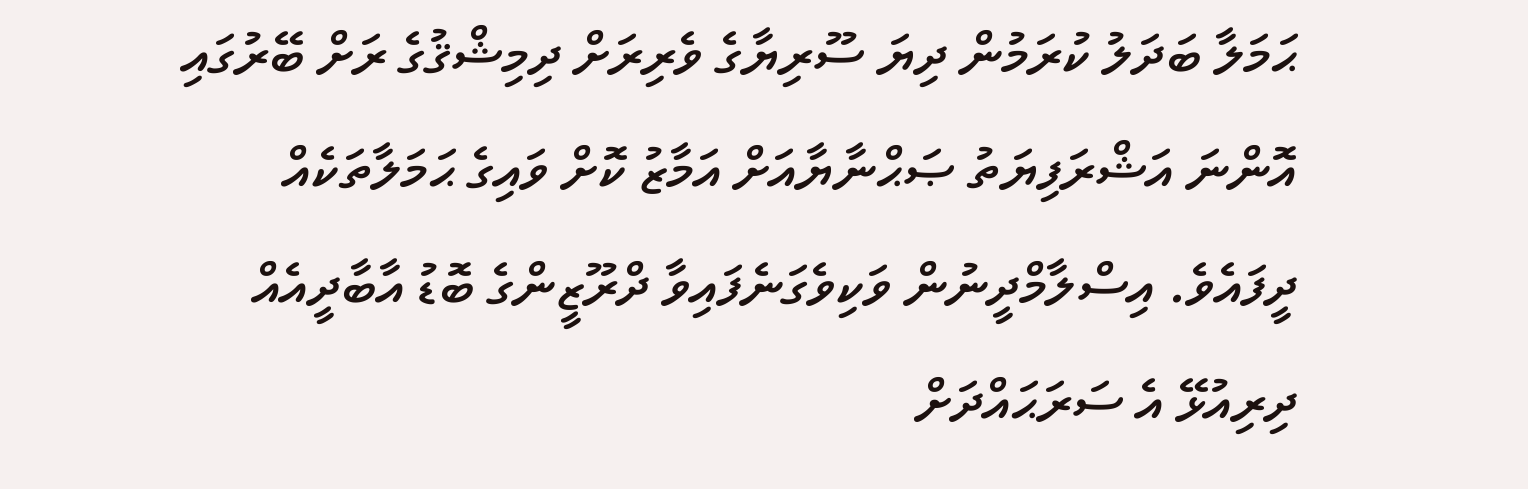ޙަމަލާ ބަދަލު ކުރަމުން ދިޔަ ސޫރިޔާގެ ވެރިރަށް ދިމިޝްޤުގެ ރަށް ބޭރުގައި އޮންނަ އަޝްރަފިޔަތު ޞަޙްނާޔާއަށް އަމާޒު ކޮށް ވައިގެ ޙަމަލާތަކެއް ދީފައެވެ. އިސްލާމްދީނުން ވަކިވެގަނެފައިވާ ދްރޫޒީންގެ ބޮޑު އާބާދީއެއް ދިރިއުޅޭ އެ ސަރަޙައްދަށް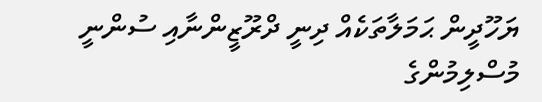ޔަހޫދީން ޙަމަލާތަކެއް ދިނީ ދްރޫޒީންނާއި ސުންނީ މުސްލިމުންގެ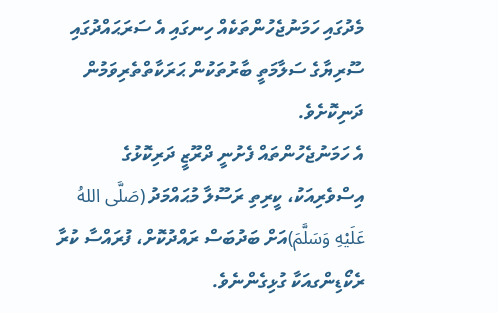މެދުގައި ހަމަނުޖެހުންތަކެއް ހިނގައި އެ ސަރަޙައްދުގައި ސޫރިޔާގެ ސަލާމަތީ ބާރުތަކުން ޙަރަކާތްތެރިވަމުން ދަނިކޮށެވެ.
އެ ހަމަނުޖެހުންތައް ފެށުނީ ދްރޫޒީ ދަރިކޮޅުގެ އިސްވެރިއަކު، ކީރިތި ރަސޫލާ މުޙައްމަދު (صَلَّى اللهُ عَلَيْهِ وَسَلَّمَ)އަށް ބަދުބަސް ރައްދުކޮށް، ފުރައްސާ ކުރާ ރެކޯޑިންގއަކާ ގުޅިގެންނެވެ.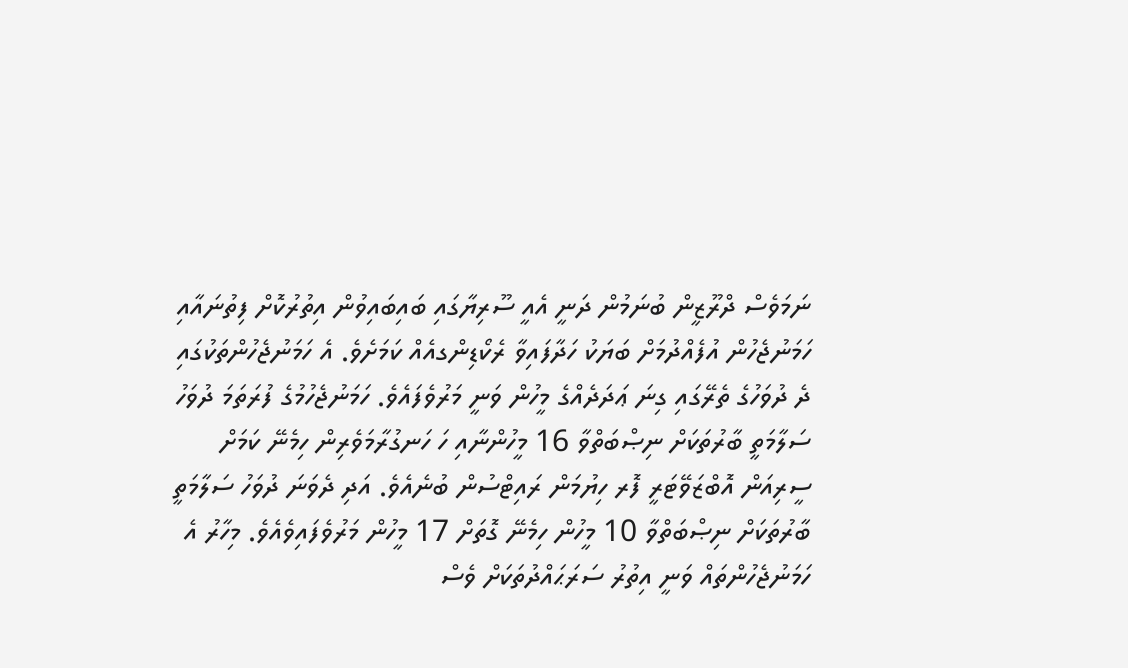ނަމަވެސް ދްރޫޒީން ބުނަމުން ދަނީ އެއީ ސޫރިޔާގައި ބައިބައިވުން އިތުރުކޮށް ފިތުނައާއި ހަމަނުޖެހުން އުފެއްދުމަށް ބަޔަކު ހަދާފައިވާ ރެކޯޑިންގއެއް ކަމަށެވެ. އެ ހަމަނުޖެހުންތަކުގައި ދެ ދުވަހުގެ ތެރޭގައި ގިނަ ޢަދަދެއްގެ މީހުން ވަނީ މަރުވެފައެވެ. ހަމަނުޖެހުމުގެ ފުރަތަމަ ދުވަހު ސަލާމަތީ ބާރުތަކަށް ނިޞްބަތްވާ 16 މީހުންނާއި ހަ ހަނގުރާމަވެރިން ހިމެނޭ ކަމަށް ސީރިއަން އޮބްޒަވޭޓަރީ ފޮރ ހިޔުމަން ރައިޓްސުން ބުނެއެވެ. އަދި ދެވަނަ ދުވަހު ސަލާމަތީ ބާރުތަކަށް ނިޞްބަތްވާ 10 މީހުން ހިމެނޭ ގޮތަށް 17 މީހުން މަރުވެފައިވެއެވެ. މިހާރު އެ ހަމަނުޖެހުންތައް ވަނީ އިތުރު ސަރަޙައްދުތަކަށް ވެސް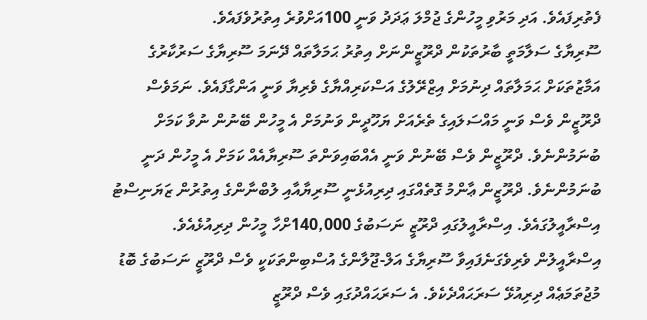ފެތުރިފައެވެ. އަދި މަރުވި މީހުންގެ ޖުމްލަ ޢަދަދު ވަނީ 100އަށްވުރެ އިތުރުވެފައެވެ.
ސޫރިޔާގެ ސަލާމަތީ ބާރުތަކުން ދްރޫޒީންނަށް އިތުރު ޙަމަލާތައް ދޭނަމަ ސޫރިޔާގެ ސަރުކާރުގެ އަމާޒުތަކަށް ޙަމަލާތައް ދިނުމަށް އިޒްރޭލުގެ އަސްކަރިއްޔާގެ ވެރިޔާ ވަނީ އަންގާފައެވެ. ނަމަވެސް ދްރޫޒީން ވެސް ވަނީ މައްސަލައިގެ ތެރެއަށް ޔަހޫދީން ވަނުމަށް އެ މީހުން ބޭނުން ނުވާ ކަމަށް ބުނަމުންނެވެ. ދްރޫޒީން ވެސް ބޭނުން ވަނީ އެއްބައިވަންތަ ސޫރިޔާއެއް ކަމަށް އެ މީހުން ދަނީ ބުނަމުންނެވެ. ދްރޫޒީން ޢާންމު ގޮތެއްގައި ދިރިއުޅެނީ ސޫރިޔާއާއި ލުބްނާންގެ އިތުރުން ޒަޔަނިސްޓު އިސްރާއީލުގައެވެ. އިސްރާއީލުގައި ދްރޫޒީ ނަސަބުގެ 140,000ށްހާ މީހުން ދިރިއުޅެއެވެ. އިސްރާއީލުން ވެރިވެގަނެފައިވާ ސޫރިޔާގެ އަލް-ޖޫލާންގެ އުސްބިންތަކަކީ ވެސް ދްރޫޒީ ނަސަބުގެ ބޮޑު މުޖުތަމަޢެއް ދިރިއުޅޭ ސަރަޙައްދެކެވެ. އެ ސަރަޙައްދުގައި ވެސް ދްރޫޒީ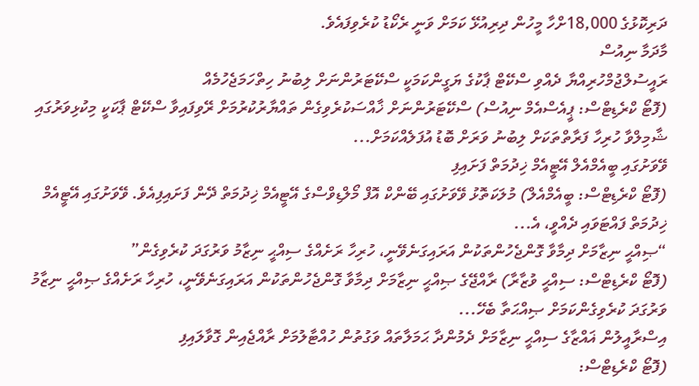ދަރިކޮޅުގެ 18,000ށްހާ މީހުން ދިރިއުޅޭ ކަމަށް ވަނީ ރެކޯޑު ކުރެވިފައެވެ.
މާދަމާ ނިއުސް
ރައީސުލްޖުމްހުރިއްޔާ ދެއްވި ސްކޭޓް ޕާކުގެ ޔަގީންކަމަކީ ސްކޭޓަރުންނަށް ލިބުނު ހިތްހަމަޖެހުމެއް
(ފޮޓޯ ކްރެޑިޓްސް: ޕީއެސްއެމް ނިއުސް) ސްކޭޓަރުންނަށް ޚާއްސަކުރެވިގެން ތައްޔާރުކުރުމަށް ރޭވިފައިވާ ސްކޭޓް ޕާކަކީ މިކުޅިވަރުގައި ޝާމިލްވާ ހުރިހާ ފަރާތްތަކަށް ލިބުނު ވަރަށް ބޮޑު އުފަލެއްކަމަށް...
ވޭވަށުގައި ބީއެމްއެލް އޭޓީއެމް ޚިދުމަތް ފަށައިފި
(ފޮޓޯ ކްރެޑިޓްސް: ބީއެމްއެލް) މުލަކަތޮޅު ވޭވަށުގައި ބޭންކް އޮފް މޯލްޑިވްސްގެ އޭޓީއެމް ޚިދުމަތް ދޭން ފަށައިފިއެވެ. ވޭވަށުގައި އޭޓީއެމް ޚިދުމަތް ފައްޓަވައި ދެއްވީ، އެ...
“ޞިއްޙީ ނިޒާމަށް ދިމާވާ ގޮންޖެހުންތަކުން އަރައިގަނެވޭނީ، ހުރިހާ ރަށެއްގެ ސިއްޙީ ނިޒާމު ވަރުގަދަ ކުރެވިގެން”
(ފޮޓޯ ކްރެޑިޓްސް: ސިއްޙީ ވުޒާރާ) ރާއްޖޭގެ ޞިއްޙީ ނިޒާމަށް ދިމާވާ ގޮންޖެހުންތަކުން އަރައިގަނެވޭނީ، ހުރިހާ ރަށެއްގެ ޞިއްޙީ ނިޒާމު ވަރުގަދަ ކުރެވިގެންކަމަށް ޞިއްޙަތާ ބެހޭ...
އިސްރާއީލުން ޣައްޒާގެ ސިއްޙީ ނިޒާމަށް ދެމުންދާ ޙަމަލާތައް ވަގުތުން ހުއްޓާލުމަށް ރާއްޖެއިން ގޮވާލައިފި
(ފޮޓޯ ކްރެޑިޓްސް: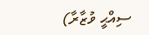ސިއްޙީ ވުޒާރާ)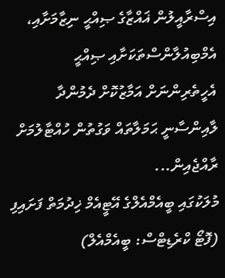އިސްރާއީލުން ޣައްޒާގެ ޞިއްޙީ ނިޒާމަށާއި، އެމްބިއުލާންސްތަކަށާއި ޞިއްޙީ އެހީތެރިންނަށް އަމާޒުކޮށް ދެމުންދާ ލާއިންސާނީ ޙަމަލާތައް ވަގުތުން ހުއްޓާލުމަށް ރާއްޖެއިން...
މުލަކުގައި ބީއެމްއެލްގެ އޭޓީއެމް ޚިދުމަތް ފަށައިފި
(ފޮޓޯ ކްރެޑިޓްސް: ބީއެމްއެލް)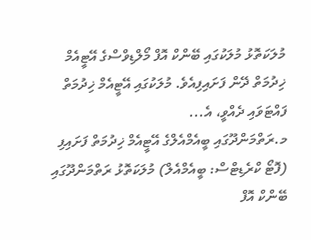މުލަކަތޮޅު މުލަކުގައި ބޭންކް އޮފް މޯލްޑިވްސްގެ އޭޓީއެމް ޚިދުމަތް ދޭން ފަށައިފިއެވެ. މުލަކުގައި އޭޓީއެމް ޚިދުމަތް ފައްޓަވައި ދެއްވީ، އެ...
މ.ރަތްމަންދޫގައި ބީއެމްއެލްގެ އޭޓީއެމް ޚިދުމަތް ފަށައިފި
(ފޮޓޯ ކްރެޑިޓްސް: ބީއެމްއެލް) މުލަކަތޮޅު ރަތްމަންދޫގައި ބޭންކް އޮފް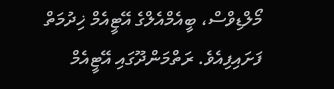މޯލްޑިވްސް، ބީއެމްއެލްގެ އޭޓީއެމް ޚިދުމަތް ފަށައިފިއެވެ. ރަތްމަންދޫގައި އޭޓީއެމް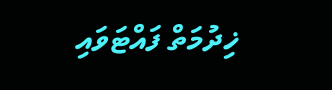ޚިދުމަތް ފައްޓަވައި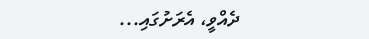ދެއްވީ، އެރަށުގައި...